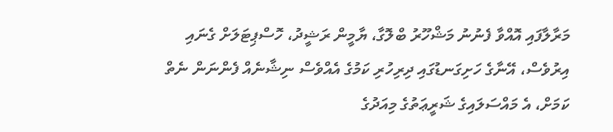މަރާލާފައި އޮއްވާ ފެނުނު މަޝްހޫރު ބްލޮގާ، ޔާމީން ރަޝީދު، ހޮސްޕިޓަލަށް ގެނައި އިރުވެސް، އޭނާގެ ހަށިގަނޑުގައި ދިރިހުރި ކަމުގެ އެއްވެސް ނިޝާނެއް ފެންނަން ނެތް ކަމަށް، އެ މައްސަލައިގެ ޝަރީޢަތުގެ މިއަދުގެ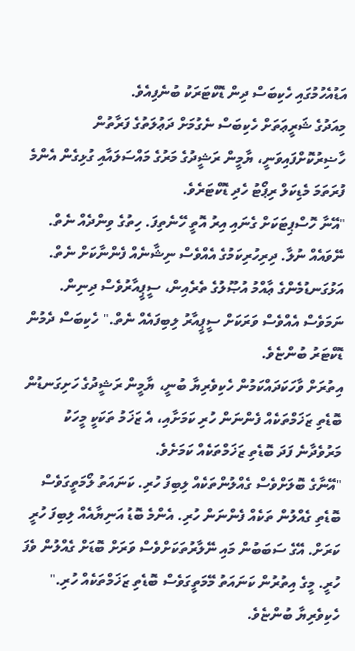އަޑުއެހުމުގައި ހެކިބަސް ދިން ޑޮކްޓަރަކު ބުނެފިއެވެ.
މިއަދުގެ ޝަރީޢަތަށް ހެކިބަސް ނެގުމަށް ދަޢުލަތުގެ ފަރާތުން ހާޟިރުކޮށްފައިވަނީ، ޔާމީން ރަޝީދުގެ މަރުގެ މައްސަލައާއި ގުޅިގެން އެންމެ ފުރަތަމަ މެޑިކަލް ރިޕޯޓު ހެދި ޑޮކްޓަރެވެ.
"އޭނާ ހޮސްޕިޓަކަށް ގެނައި އިރު އޮތީ ހޭނެތިފަ. ހިތުގެ ވިންދެއް ނެތް. ނޭވައެއް ނުލާ. ދިރިހުރިކަމުގެ އެއްވެސް ނިޝާނެއް ފެންނާކަށް ނެތް. އަޅުގަނޑުމެންގެ ޢާއްމު އުޞޫލުގެ ތެރެއިން، ސީޕީއާރުވެސް ދިނިން. ނަމަވެސް އެއްވެސް ވަރަކަށް ސީޕީއާރު ލިބިފައެއް ނެތް." ހެކިބަސް ދެމުން ޑޮކްޓަރު ބުންޏެވެ.
އިތުރަށް ވާހަކަދައްކަމުން ހެކިވެރިޔާ ބުނީ، ޔާމީން ރަޝީދުގެ ހަށިގަނޑުން ބޮޑެތި ޒަޚަމްތަކެއް ފެންނަން ހުރި ކަމަށާއި، އެ ޒަޚަމު ތަކަކީ މީހަކު މަރުވެދާނެ ފަދަ ބޮޑެތި ޒަޚަމްތަކެއް ކަމަށެވެ.
"އޭނާގެ ބޮލަށްވެސް ގެއްލުންތަކެއް ލިބިފަ ހުރި. ކަނައަތު ލޯމަތީގަވެސް ބޮޑެތި ގެއްލުން ތަކެއް ފެންނަން ހުރި. އެންމެ ބޮޑު އަނިޔާއެއް ލިބިފަ ހުރީ ކަރަށް. އޭގެ ސަބަބުން މައި ނޭލާރުތަކަށްވެސް ވަރަށް ބޮޑަށް ގެއްލުން ވެފަ ހުރީ. މީގެ އިތުރުން ކަނައަތު މޭމަތީގަވެސް ބޮޑެތި ޒަޚަމްތަކެއް ހުރި." ހެކިވެރިޔާ ބުންޏެވެ.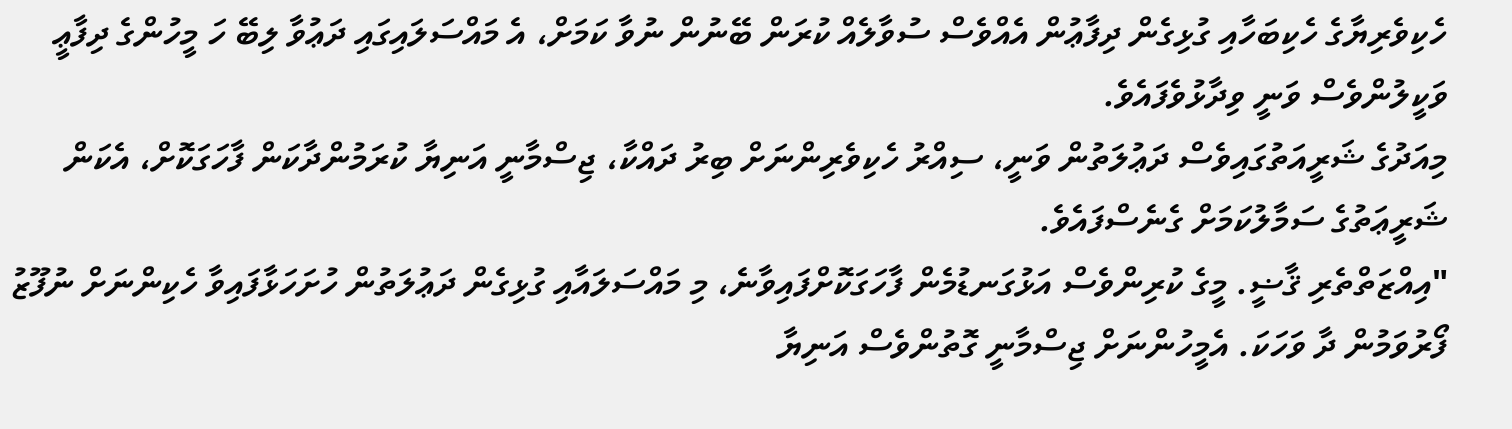ހެކިވެރިޔާގެ ހެކިބަހާއި ގުޅިގެން ދިފާޢުން އެއްވެސް ސުވާލެއް ކުރަން ބޭނުން ނުވާ ކަމަށް، އެ މައްސަލައިގައި ދަޢުވާ ލިބޭ ހަ މީހުންގެ ދިފާޢީ ވަކީލުންވެސް ވަނީ ވިދާޅުވެފައެވެ.
މިއަދުގެ ޝަރީއަތުގައިވެސް ދަޢުލަތުން ވަނީ، ސިއްރު ހެކިވެރިންނަށް ބިރު ދައްކާ، ޖިސްމާނީ އަނިޔާ ކުރަމުންދާކަން ފާހަގަކޮށް، އެކަން ޝަރީޢަތުގެ ސަމާލުކަމަށް ގެނެސްފައެވެ.
"އިއްޒަތްތެރި ޤާޟީ. މީގެ ކުރިންވެސް އަޅުގަނޑުމެން ފާހަގަކޮށްފައިވާނެ، މި މައްސަލައާއި ގުޅިގެން ދަޢުލަތުން ހުށަހަޅާފައިވާ ހެކިންނަށް ނުފޫޒު ފޯރުވަމުން ދާ ވަހަކަ. އެމީހުންނަށް ޖިސްމާނީ ގޮތުންވެސް އަނިޔާ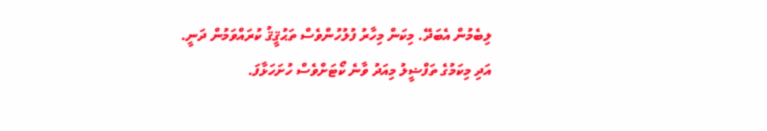ލިބެމުން އެބަދޭ. މިކަން މިހާރު ފުލުހުންވެސް ތަޙުޤީޤު ކުރައްވަމުން ދަނީ. އަދި މިކަމުގެ ތަފްޟީލު މިއަދު ވާނެ ކޯޓަށްވެސް ހުށަހަޅާފަ.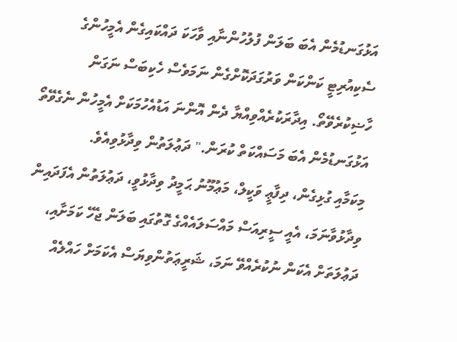އަޅުގަނޑުމެން އެބަ ބަލަން ފުލުހުންނާއި ވާހަކަ ދައްކައިގެން އެމީހުންގެ ސެކިއުރިޓީ ކަންކަން ވަރުގަދަކޮށްގެން ނަމަވެސް ހެކިބަސް ނަގަން ހާޟިކުރެވޭތޯ. އިދާރަކުރެއްވިއްޔާ ދެން އޮންނަ އަޑުއެހުމަކަށް އެމީހުން ނެގެވޭތޯ އަޅުގަނޑުމެން އެބަ މަސައްކަތް ކުރަން." ދަޢުލަތުން ވިދާޅުވިއެވެ.
މިކަމާއި ގުޅިގެން، ދިފާޢީ ވަކީލް، މަޢުމޫނު ޙަމީދު ވިދާޅުވީ، ދަޢުލަތުން އެފަދައިން ވިދާޅުވާނަމަ، އެއީ ސީރިއަސް މައްސަލައެއްގެ ގޮތުގައި ބަލަން ޖެހޭ ކަމަށާއި، ދަޢުލަތަށް އެކަން ނުކުރެއްވޭ ނަމަ، ޝަރީޢަތުންވިޔަސް އެކަމަށް ހައްލެއް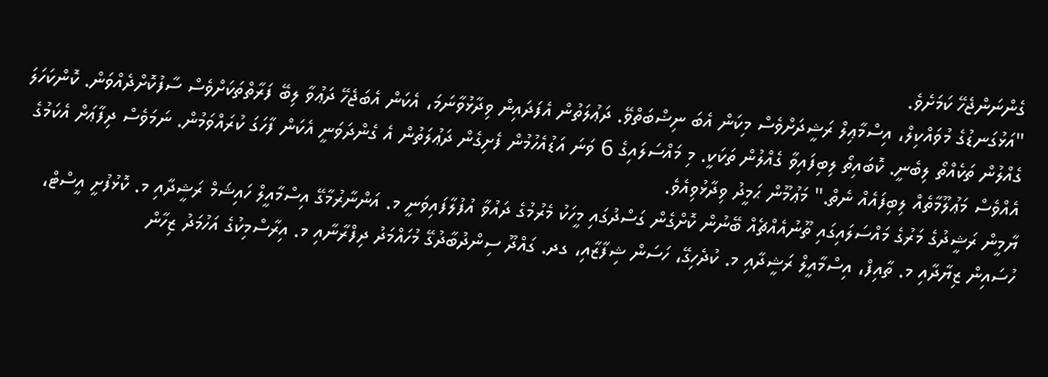ގެންނަންޖެހޭ ކަމަށެވެ.
"އަޅުގަނޑުގެ މުވައްކިލް، އިސްމާޢިލް ރަޝީދަށްވެސް މިކަން އެބަ ނިޟްބަތްވޭ. ދަޢުލަތުން އެފަދައިން ވިދާޅުވާނަމަ، އެކަން އެބަޖެހޭ ދަޢުވާ ލިބޭ ފަރާތްތަކަށްވެސް ސާފުކޮށްދެއްވަން. ކޮންކަހަލަ ގެއްލުން ތަކެއްތޯ ލިބެނީ. ކޮބައިތޯ ލިބިފައިވާ ގެއްލުން ތަކަކީ. މި މައްސަލައިގެ 6 ވަނަ އަޑުއެހުމުން ފެށިގެން ދަޢުލަތުން އެ ގެންދަވަނީ އެކަން ފާހަގަ ކުރައްވަމުން. ނަމަވެސް ދިފާޢަށް އެކަމުގެ އެއްވެސް މަޢުލޫމާތެއް ލިބިފައެއް ނެތް." މަޢުމޫން ޙަމީދު ވިދާޅުވިއެވެ.
ޔާމީން ރަޝީދުގެ މަރުގެ މައްސަލައިގައި ތޫނުއެއްޗެއް ބޭނުން ކޮށްގެން ގަސްދުގައި މީހަކު މެރުމުގެ ދައުވާ އުފުލާފައިވަނީ މ. އަންނާރުމާގޭ އިސްމާއީލް ހައިޝަމް ރަޝީދާއި މ. ކޮޅުފުށީ އީސްޓް، ހުސައިން ޒިޔާދާއި މ. ތާއިފް، އިސްމާއީލް ރަޝީދާއި މ. ކުދެހިގޭ، ހަސަން ޝިފާޒާއި، ގދ. ގައްދޫ ސިންދުބާދުގޭ މުހައްމަދު ދިފްރާނާއި މ. އިރާސްމިކުގެ އަހުމަދު ޒިހާން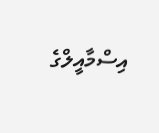އިސްމާއީލްގެ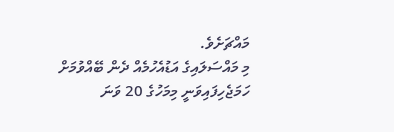މައްޗަށެވެ.
މި މައްސަލައިގެ އަޑުއެހުމެއް ދެން ބޭއްވުމަށް ހަމަޖެހިފައިވަނީ މިމަހުގެ 20 ވަނަ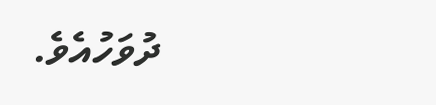ދުވަހުއެވެ.